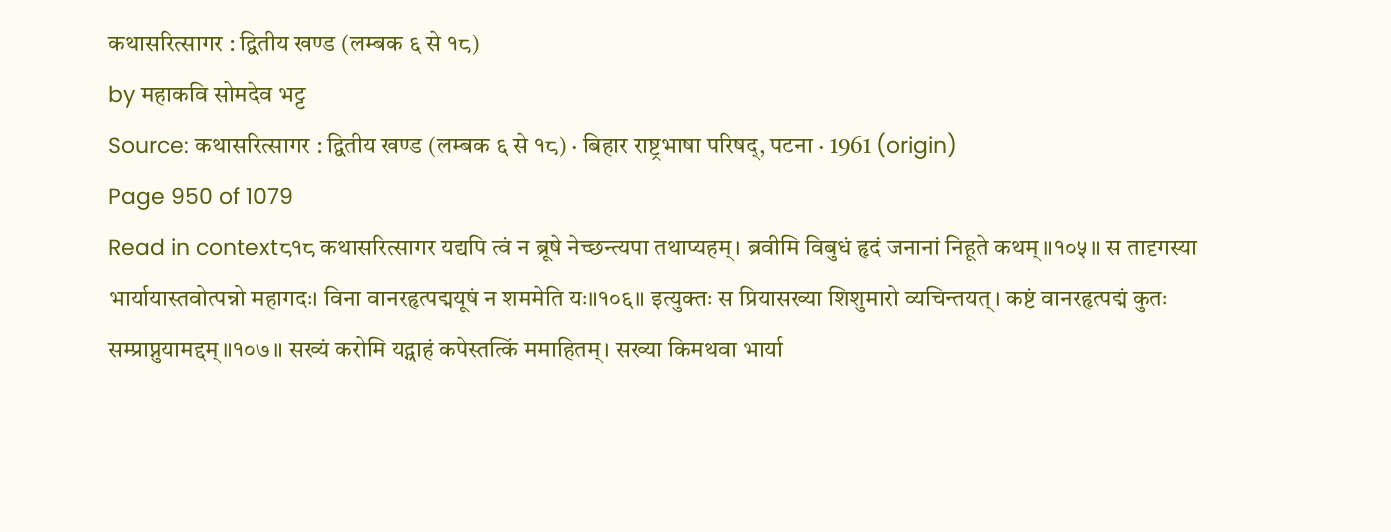कथासरित्सागर : द्वितीय खण्ड (लम्बक ६ से १८)
by महाकवि सोमदेव भट्ट
Source: कथासरित्सागर : द्वितीय खण्ड (लम्बक ६ से १८) · बिहार राष्ट्रभाषा परिषद्, पटना · 1961 (origin)
Page 950 of 1079
Read in context८१८ कथासरित्सागर यद्यपि त्वं न ब्रूषे नेच्छन्त्यपा तथाप्यहम्। ब्रवीमि विबुधं हृदं जनानां निहूते कथम्॥१०५॥ स तादृगस्या भार्यायास्तवोत्पन्नो महागदः। विना वानरहृत्पद्मयूषं न शममेति यः॥१०६॥ इत्युक्तः स प्रियासख्या शिशुमारो व्यचिन्तयत्। कष्टं वानरहृत्पद्मं कुतः सम्प्राप्नुयामद्दम्॥१०७॥ सख्यं करोमि यद्ग्राहं कपेस्तत्किं ममाहितम्। सख्या किमथवा भार्या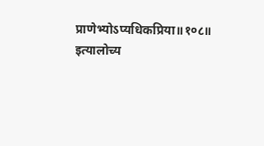प्राणेभ्योऽप्यधिकप्रिया॥१०८॥ इत्यालोच्य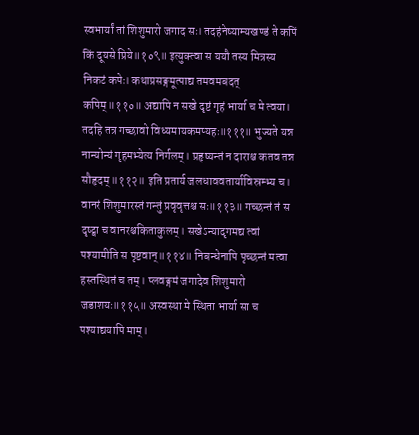स्वभार्यां तां शिशुमारो जगाद सः। तदहंनेष्याम्यखण्डं ते कपिं किं दूयसे प्रिये॥१०९॥ इत्युक्त्वा स ययौ तस्य मित्रस्य निकटं कपेः। कथाप्रसङ्गमूत्पाद्य तमवमबदत् कपिम्॥११०॥ अद्यापि न सखे दृष्टं गृहं भार्या च मे त्वया। तदहि तत्र गच्छावो विध्यमायकमप्यहः॥१११॥ भुज्यते यन्न नान्योन्यं गृहमभ्येत्य निर्गलम्। प्रहृष्यन्तं न दाराश्च कतव तन्न सौहृदम्॥११२॥ इति प्रतार्य जलधाववतार्याविस्रम्भ्य च। वानरं शिशुमारस्तं गन्तुं प्रवृवृत्तश्च सः॥११३॥ गच्छन्तं तं स दृष्ट्वा च वानरश्चकिताकुलम्। सखेऽन्यादृगमद्य त्वां पश्यामीति स पृष्टवान्॥११४॥ निबन्धेनापि पृच्छन्तं मत्वा हस्तस्थितं च तम्। प्लवङ्गमं जगादेव शिशुमारो जडाशयः॥११५॥ अस्वस्था मे स्थिता भार्या सा च पश्याद्ययापि माम्।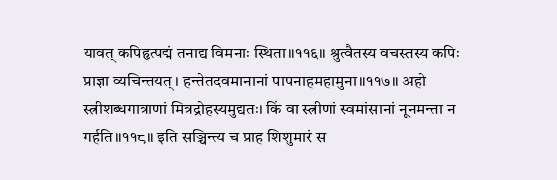यावत् कपिहृत्पद्मं तनाद्य विमनाः स्थिता॥११६॥ श्रुत्वैतस्य वचस्तस्य कपिः प्राज्ञा व्यचिन्तयत्। हन्तेतदवमानानां पापनाहमहामुना॥११७॥ अहो स्त्रीशब्धगात्राणां मित्रद्रोहस्यमुद्यतः। किं वा स्त्रीणां स्वमांसानां नूनमन्ता न गर्हति॥११८॥ इति सञ्चिन्त्य च प्राह शिशुमारं स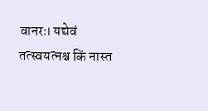वानरः। यद्येवं तत्स्वयत्नश्च किं नास्त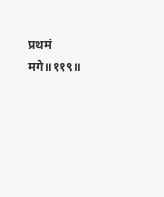प्रथमं मगे॥११९॥